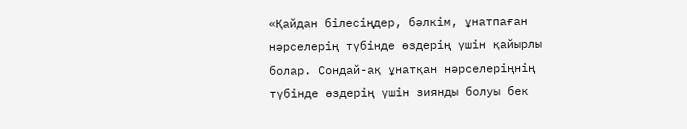«Қайдан білесіңдер, бәлкім, ұнатпаған нәрселерің түбінде өздерің үшін қайырлы болар. Сондай-ақ ұнатқан нәрселеріңнің түбінде өздерің үшін зиянды болуы бек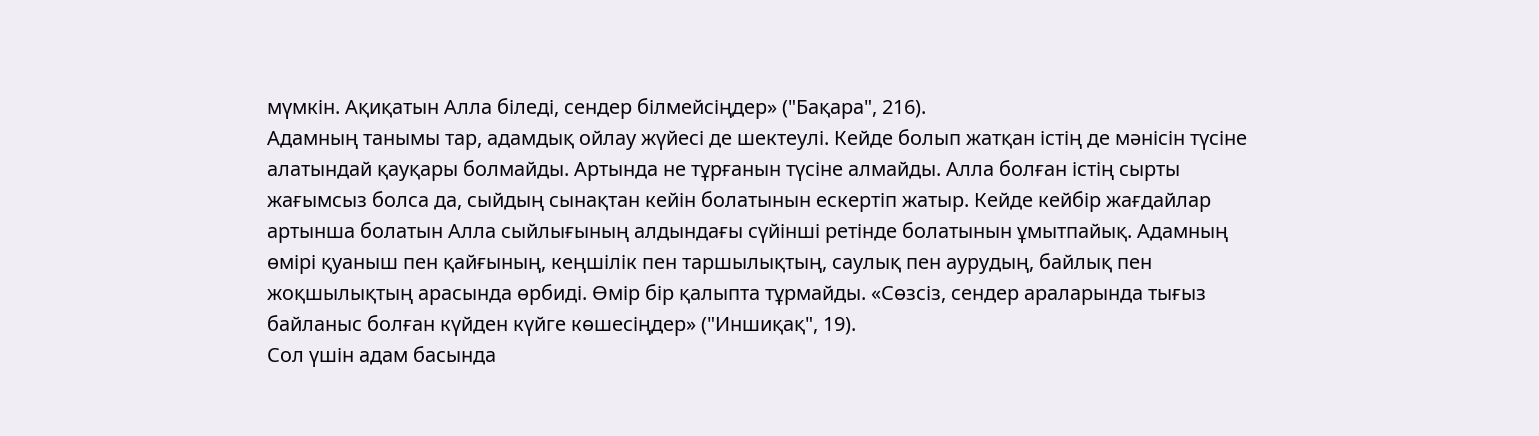мүмкін. Ақиқатын Алла біледі, сендер білмейсіңдер» ("Бақара", 216).
Адамның танымы тар, адамдық ойлау жүйесі де шектеулі. Кейде болып жатқан істің де мәнісін түсіне алатындай қауқары болмайды. Артында не тұрғанын түсіне алмайды. Алла болған істің сырты жағымсыз болса да, сыйдың сынақтан кейін болатынын ескертіп жатыр. Кейде кейбір жағдайлар артынша болатын Алла сыйлығының алдындағы сүйінші ретінде болатынын ұмытпайық. Адамның өмірі қуаныш пен қайғының, кеңшілік пен таршылықтың, саулық пен аурудың, байлық пен жоқшылықтың арасында өрбиді. Өмір бір қалыпта тұрмайды. «Сөзсіз, сендер араларында тығыз байланыс болған күйден күйге көшесіңдер» ("Иншиқақ", 19).
Сол үшін адам басында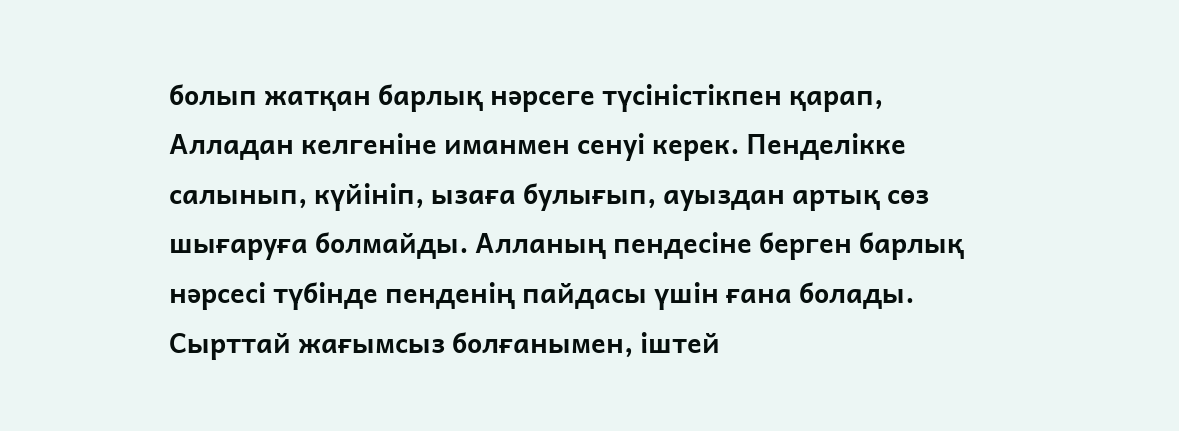болып жатқан барлық нәрсеге түсіністікпен қарап, Алладан келгеніне иманмен сенуі керек. Пенделікке салынып, күйініп, ызаға булығып, ауыздан артық сөз шығаруға болмайды. Алланың пендесіне берген барлық нәрсесі түбінде пенденің пайдасы үшін ғана болады. Сырттай жағымсыз болғанымен, іштей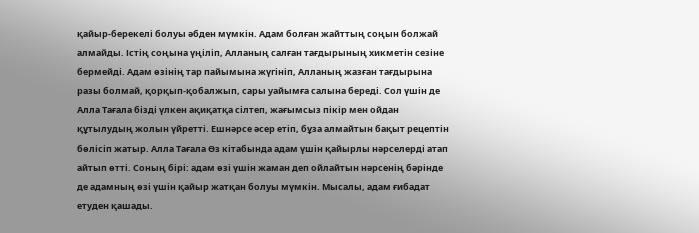қайыр-берекелі болуы әбден мүмкін. Адам болған жайттың соңын болжай алмайды. Істің соңына үңіліп, Алланың салған тағдырының хикметін сезіне бермейді. Адам өзінің тар пайымына жүгініп, Алланың жазған тағдырына разы болмай, қорқып-қобалжып, сары уайымға салына береді. Сол үшін де Алла Тағала бізді үлкен ақиқатқа сілтеп, жағымсыз пікір мен ойдан құтылудың жолын үйретті. Ешнәрсе әсер етіп, бұза алмайтын бақыт рецептін бөлісіп жатыр. Алла Тағала Өз кітабында адам үшін қайырлы нәрселерді атап айтып өтті. Соның бірі: адам өзі үшін жаман деп ойлайтын нәрсенің бәрінде де адамның өзі үшін қайыр жатқан болуы мүмкін. Мысалы, адам ғибадат етуден қашады.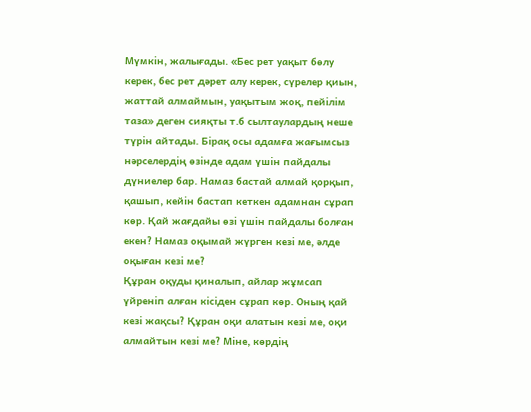Мүмкін, жалығады. «Бес рет уақыт бөлу керек, бес рет дәрет алу керек, сүрелер қиын, жаттай алмаймын, уақытым жоқ, пейілім таза» деген сияқты т.б сылтаулардың неше түрін айтады. Бірақ осы адамға жағымсыз нәрселердің өзінде адам үшін пайдалы дүниелер бар. Намаз бастай алмай қорқып, қашып, кейін бастап кеткен адамнан сұрап көр. Қай жағдайы өзі үшін пайдалы болған екен? Намаз оқымай жүрген кезі ме, әлде оқыған кезі ме?
Құран оқуды қиналып, айлар жұмсап үйреніп алған кісіден сұрап көр. Оның қай кезі жақсы? Құран оқи алатын кезі ме, оқи алмайтын кезі ме? Міне, көрдің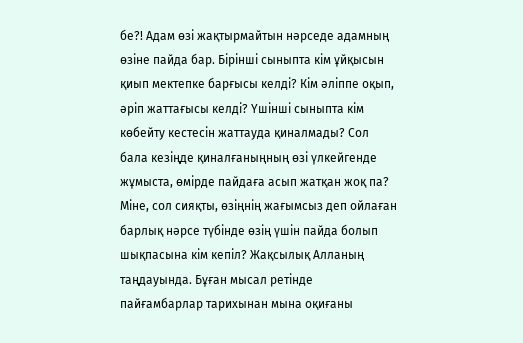бе?! Адам өзі жақтырмайтын нәрседе адамның өзіне пайда бар. Бірінші сыныпта кім ұйқысын қиып мектепке барғысы келді? Кім әліппе оқып, әріп жаттағысы келді? Үшінші сыныпта кім көбейту кестесін жаттауда қиналмады? Сол бала кезіңде қиналғаныңның өзі үлкейгенде жұмыста, өмірде пайдаға асып жатқан жоқ па? Міне, сол сияқты, өзіңнің жағымсыз деп ойлаған барлық нәрсе түбінде өзің үшін пайда болып шықпасына кім кепіл? Жақсылық Алланың таңдауында. Бұған мысал ретінде пайғамбарлар тарихынан мына оқиғаны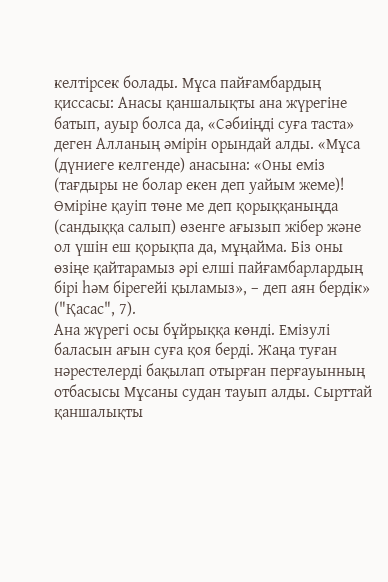келтірсек болады. Мұса пайғамбардың қиссасы: Анасы қаншалықты ана жүрегіне батып, ауыр болса да, «Сәбиіңді суға таста» деген Алланың әмірін орындай алды. «Мұса (дүниеге келгенде) анасына: «Оны еміз (тағдыры не болар екен деп уайым жеме)! Өміріне қауіп төне ме деп қорыққаныңда (сандыққа салып) өзенге ағызып жібер және ол үшін еш қорықпа да, мұңайма. Біз оны өзіңе қайтарамыз әрі елші пайғамбарлардың бірі һәм бірегейі қыламыз», – деп аян бердік» ("Қасас", 7).
Ана жүрегі осы бұйрыққа көнді. Емізулі баласын ағын суға қоя берді. Жаңа туған нәрестелерді бақылап отырған перғауынның отбасысы Мұсаны судан тауып алды. Сырттай қаншалықты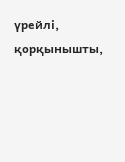үрейлі, қорқынышты,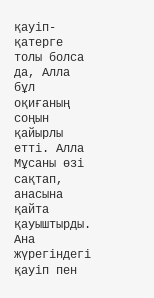қауіп-қатерге толы болса да, Алла бұл оқиғаның соңын қайырлы етті. Алла Мұсаны өзі сақтап, анасына қайта қауыштырды. Ана жүрегіндегі қауіп пен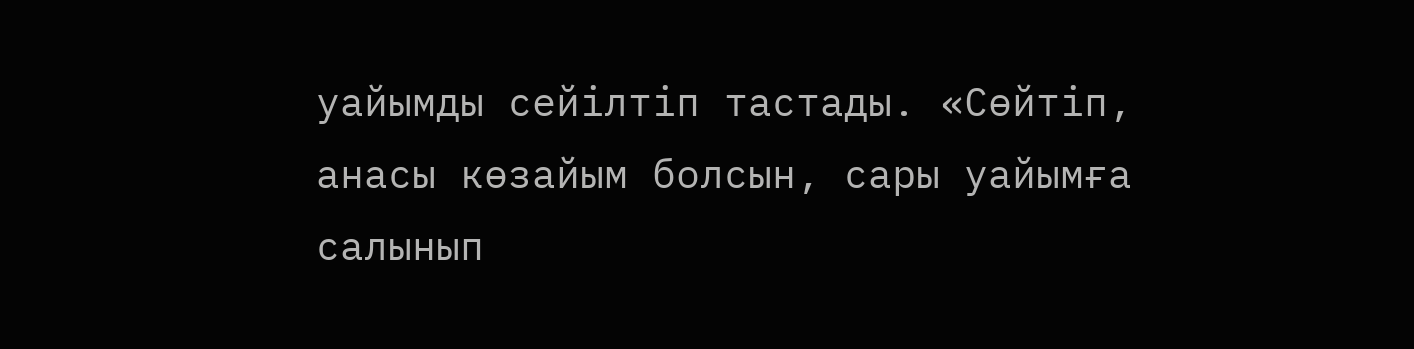уайымды сейілтіп тастады. «Сөйтіп, анасы көзайым болсын, сары уайымға салынып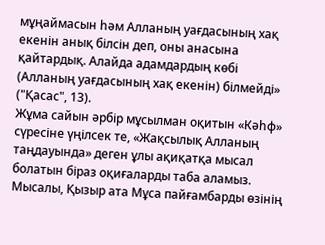мұңаймасын һәм Алланың уағдасының хақ екенін анық білсін деп, оны анасына қайтардық. Алайда адамдардың көбі (Алланың уағдасының хақ екенін) білмейді» ("Қасас", 13).
Жұма сайын әрбір мұсылман оқитын «Кәһф» сүресіне үңілсек те, «Жақсылық Алланың таңдауында» деген ұлы ақиқатқа мысал болатын біраз оқиғаларды таба аламыз. Мысалы, Қызыр ата Мұса пайғамбарды өзінің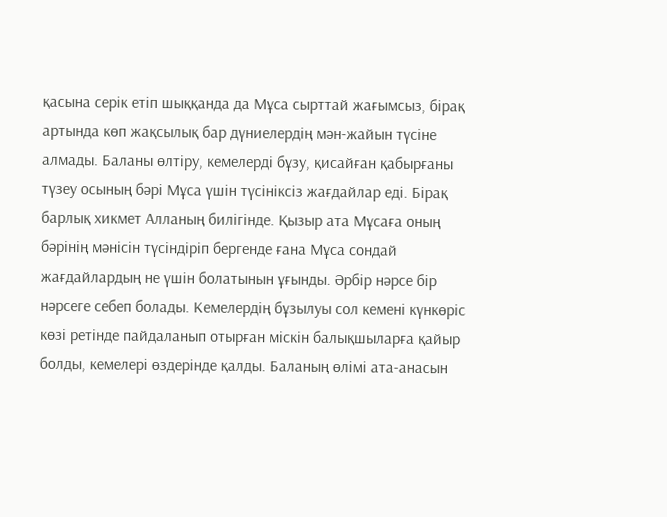қасына серік етіп шыққанда да Мұса сырттай жағымсыз, бірақ артында көп жақсылық бар дүниелердің мән-жайын түсіне алмады. Баланы өлтіру, кемелерді бұзу, қисайған қабырғаны түзеу осының бәрі Мұса үшін түсініксіз жағдайлар еді. Бірақ барлық хикмет Алланың билігінде. Қызыр ата Мұсаға оның бәрінің мәнісін түсіндіріп бергенде ғана Мұса сондай жағдайлардың не үшін болатынын ұғынды. Әрбір нәрсе бір нәрсеге себеп болады. Кемелердің бұзылуы сол кемені күнкөріс көзі ретінде пайдаланып отырған міскін балықшыларға қайыр болды, кемелері өздерінде қалды. Баланың өлімі ата-анасын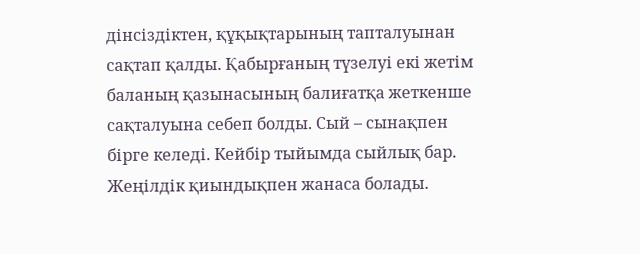дінсіздіктен, құқықтарының тапталуынан сақтап қалды. Қабырғаның түзелуі екі жетім баланың қазынасының балиғатқа жеткенше сақталуына себеп болды. Сый – сынақпен бірге келеді. Кейбір тыйымда сыйлық бар. Жеңілдік қиындықпен жанаса болады.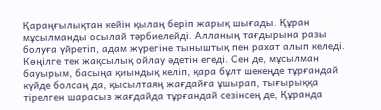Қараңғылықтан кейін қылаң беріп жарық шығады. Құран мұсылманды осылай тәрбиелейді. Алланың тағдырына разы болуға үйретіп, адам жүрегіне тыныштық пен рахат алып келеді. Көңілге тек жақсылық ойлау әдетін егеді. Сен де, мұсылман бауырым, басыңа қиындық келіп, қара бұлт шекеңде тұрғандай күйде болсаң да, қысылтаяң жағдайға ұшырап, тығырыққа тірелген шарасыз жағдайда тұрғандай сезінсең де, Құранда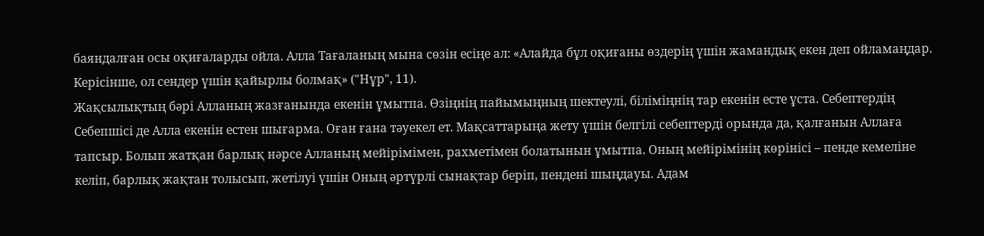баяндалған осы оқиғаларды ойла. Алла Тағаланың мына сөзін есіңе ал: «Алайда бұл оқиғаны өздерің үшін жамандық екен деп ойламаңдар. Керісінше, ол сендер үшін қайырлы болмақ» ("Нұр", 11).
Жақсылықтың бәрі Алланың жазғанында екенін ұмытпа. Өзіңнің пайымыңның шектеулі, біліміңнің тар екенін есте ұста. Себептердің Себепшісі де Алла екенін естен шығарма. Оған ғана тәуекел ет. Мақсаттарыңа жету үшін белгілі себептерді орында да, қалғанын Аллаға тапсыр. Болып жатқан барлық нәрсе Алланың мейірімімен, рахметімен болатынын ұмытпа. Оның мейірімінің көрінісі – пенде кемеліне келіп, барлық жақтан толысып, жетілуі үшін Оның әртүрлі сынақтар беріп, пендені шыңдауы. Адам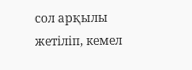сол арқылы жетіліп, кемел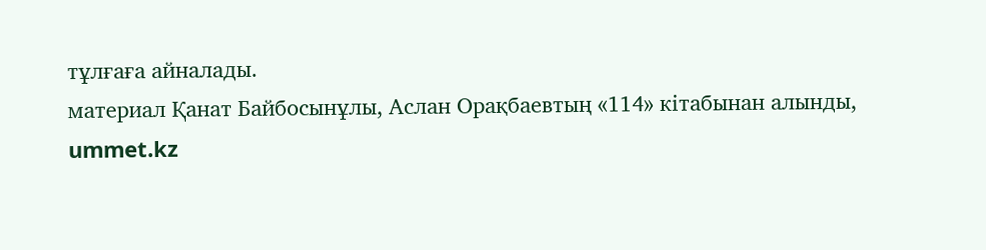тұлғаға айналады.
материал Қанат Байбосынұлы, Аслан Орақбаевтың «114» кітабынан алынды,
ummet.kz